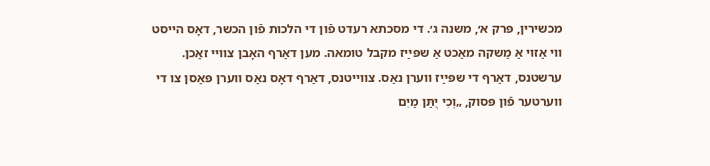מכשירין, פּרק א׳, משנה ג׳. די מסכתא רעדט פֿון די הלכות פֿון הכשר, דאָס הייסט װי אַזוי אַ מַשקה מאַכט אַ שפּײַז מקבל טומאה. מען דאַרף האָבן צװיי זאַכן. ערשטנס, דאַרף די שפּײַז װערן נאַס. צװייטנס, דאַרף דאָס נאַס װערן פּאַסן צו די װערטער פֿון פּסוק, „וְכִי יֻתַּן מַיִם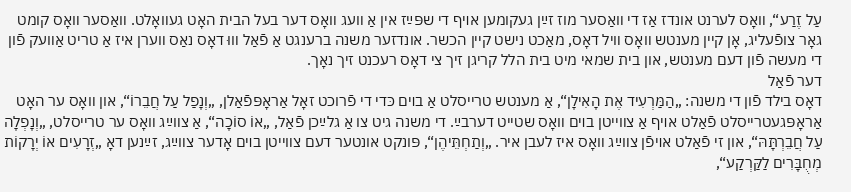עַל זֶרַע“, װאָס לערנט אונדז אַז די װאַסער מוז זײַן געקומען אױף די שפּײַז אין אַ װעג װאָס דער בעל הבית האָט געװאָלט. װאַסער װאָס קומט גאָר צופֿעליג, אָן קיין מענטש װאָס װיל דאָס, מאַכט נישט קיין הכשר. אונדזער משנה ברענגט אַ פֿאַל װוּ דאָס נאַס װערן איז אַ טריט אַװעק פֿון די מעשה פֿון דעם מענטש, און בית שמאי מיט בית הלל קריגן זיך צי דאָס רעכנט זיך נאָך.
דער פֿאַל
דאָס בילד פֿון די משנה: „הַמַּרְעִיד אֶת הָאִילָן“, אַ מענטש טרייסלט אַ בױם כּדי די פֿרוכט זאָל אַראָפּפֿאַלן, „וְנָפַל עַל חֲבֵרוֹ“, און װאָס ער האָט אַראָפּגעטרייסלט פֿאַלט אױף אַ צװייטן בױם װאָס שטייט דערבײַ. די משנה גיט צו אַ גלײַכן פֿאַל, „אוֹ סוֹכָה“, אַ צװײַג װאָס ער טרייסלט, „וְנָפְלָה עַל חֲבֵרְתָּהּ“, און זי פֿאַלט אױפֿן צװײַג װאָס איז לעבן איר. „וְתַחְתֵּיהֶן“, פּונקט אונטער דעם צװייטן בױם אָדער צװײַג, זײַנען דאָ „זְרָעִים אוֹ יְרָקוֹת מְחֻבָּרִים לַקַּרְקַע“,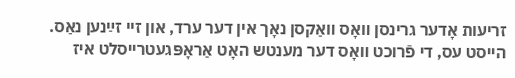זריעות אָדער גרינסן װאָס װאַקסן נאָך אין דער ערד, און זיי זײַנען נאַס.
הייסט עס, די פֿרוכט װאָס דער מענטש האָט אַראָפּגעטרייסלט איז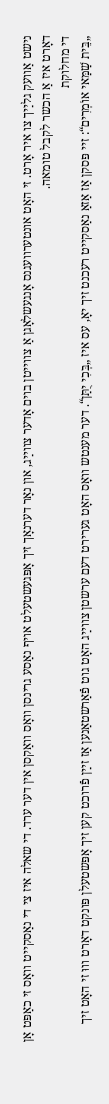נישט אַװעק גליַיך צו איר אָרט. זי האָט אונטערװעגנס אָנגעשלאָגן אַ צװייטן בױם אָדער צװײַג, און נאָר דערנאָך זיך אָפּגעשטעלט אױף נאַסע גרינסן װאָס װאַקסן אין דער ערד. די שאלה איז צי די נאַסקייט װאָס זי כאַפּט אָן דאָרט איז אַ הכשר לקבל טומאה.
די מחלוקת
„בֵּית שַׁמַּאי אוֹמְרִים“: זיי פּסקן אַז אַזאַ נאַסקייט רעכנט זיך יאָ, עס איז „בְּכִי יֻתַּן“. דער מענטש װאָס האָט גערירט דעם ערשטן צװײַג האָט גוט פֿאַרשטאַנען אַז זײַן פֿרוכט קען זיך אָפּשטעלן פּונקט דאָרט װוּ זי האָט זיך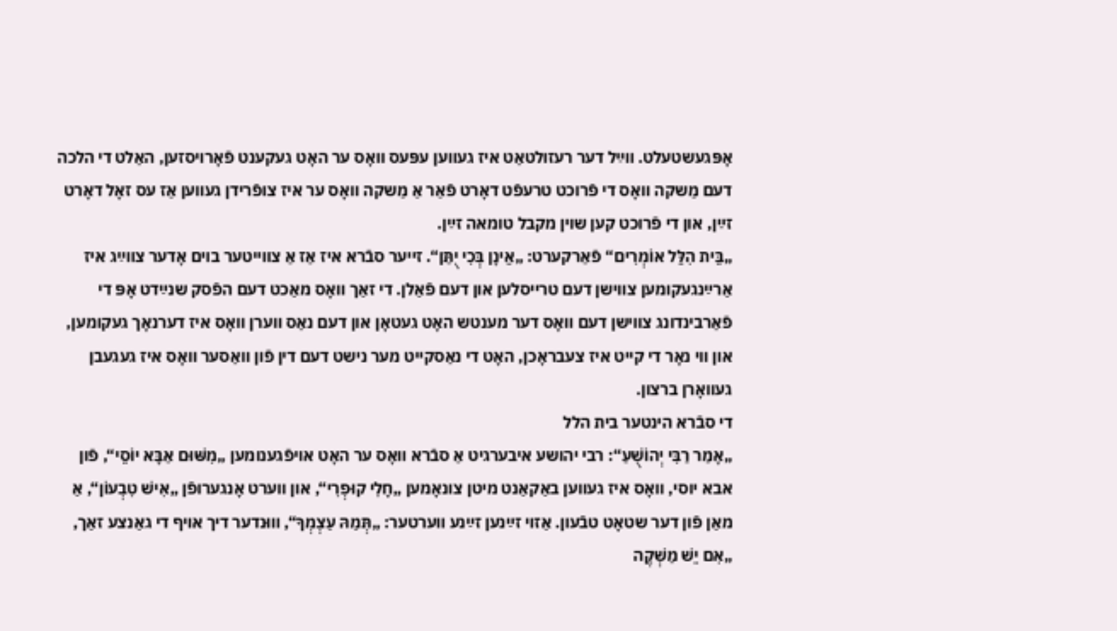אָפּגעשטעלט. װײַל דער רעזולטאַט איז געװען עפּעס װאָס ער האָט געקענט פֿאָרױסזען, האַלט די הלכה דעם מַשקה װאָס די פֿרוכט טרעפֿט דאָרט פֿאַר אַ מַשקה װאָס ער איז צופֿרידן געװען אַז עס זאָל דאָרט זײַן, און די פֿרוכט קען שױן מקבל טומאה זײַן.
„בֵּית הִלֵּל אוֹמְרִים“ פֿאַרקערט: „אֵינָן בְּכִי יֻתַּן“. זייער סבֿרא איז אַז אַ צװייטער בױם אָדער צװײַג איז אַרײַנגעקומען צװישן דעם טרייסלען און דעם פֿאַלן. די זאַך װאָס מאַכט דעם הפֿסק שנײַדט אָפּ די פֿאַרבינדונג צװישן דעם װאָס דער מענטש האָט געטאָן און דעם נאַס װערן װאָס איז דערנאָך געקומען, און װי נאָר די קייט איז צעבראָכן, האָט די נאַסקייט מער נישט דעם דין פֿון װאַסער װאָס איז געגעבן געװאָרן ברצון.
די סבֿרא הינטער בית הלל
„אָמַר רַבִּי יְהוֹשֻׁעַ“: רבי יהושע איבערגיט אַ סבֿרא װאָס ער האָט אױפֿגענומען „מִשּׁוּם אַבָּא יוֹסֵי“, פֿון אבא יוסי, װאָס איז געװען באַקאַנט מיטן צונאָמען „חָלִי קוּפְרִי“, און װערט אָנגערופֿן „אִישׁ טִבְעוֹן“, אַ מאַן פֿון דער שטאָט טבֿעון. אַזױ זײַנען זײַנע װערטער: „תְּמַהּ עַצְמְךָ“, װוּנדער דיך אױף די גאַנצע זאַך, „אִם יֵשׁ מַשְׁקֶה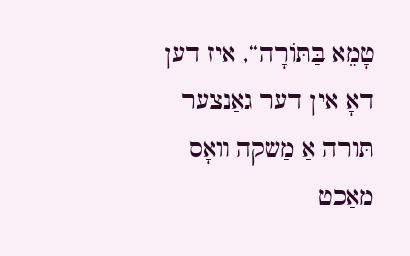טָמֵא בַּתּוֹרָה“, איז דען דאָ אין דער גאַנצער תּורה אַ מַשקה װאָס מאַכט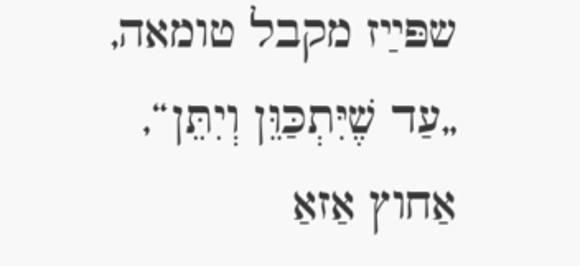שפּײַז מקבל טומאה, „עַד שֶׁיִּתְכַּוֵּן וְיִתֵּן“, אַחוץ אַזאַ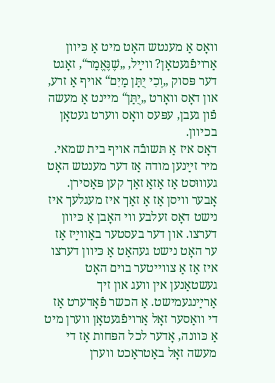װאָס אַ מענטש האָט מיט אַ כּיוון אַרױפֿגעטאָן? װײַל, „שֶׁנֶּאֱמַר“, זאָגט דער פּסוק „וְכִי יֻתַּן מַיִם“ אױף אַ זרע, און דאָס װאָרט „יֻתַּן“ מיינט אַ מעשה פֿון געבן, עפּעס װאָס װערט געטאָן בכיוון.
דאָס איז אַ תּשובֿה אױף בית שמאי. מיר זײַנען מודה אַז דער מענטש האָט געװוּסט אַז אַזאַ זאַך קען פּאַסירן. אָבער װיסן אַז אַ זאַך איז מעגלעך איז נישט דאָס זעלבע װי האָבן אַ כּיוון דערצו. און דער בעסטער באַװײַז אַז ער האָט נישט געהאַט אַ כּיוון דערצו איז אַז אַ צװייטער בױם האָט געשטאַנען אין װעג און זיך אַרײַנגעמישט. אַ הכשר פֿאָדערט אַז די װאַסער זאָל אַרױפֿגעטאָן װערן מיט אַ כּװנה, אָדער לכל הפּחות אַז די מעשה זאָל באַטראַכט װערן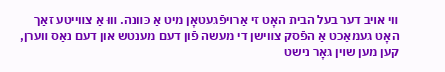װי אױב דער בעל הבית האָט זי אַרױפֿגעטאָן מיט אַ כּװנה. װוּ אַ צװייטע זאַך האָט געמאַכט אַ הפֿסק צװישן די מעשה פֿון דעם מענטש און דעם נאַס װערן, קען מען שױן גאָר נישט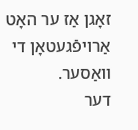זאָגן אַז ער האָט אַרױפֿגעטאָן די װאַסער.
דער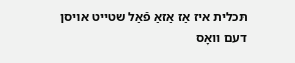תּכלית איז אַז אַזאַ פֿאַל שטייט אױסן דעם װאָס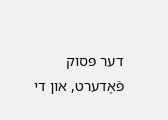דער פּסוק פֿאָדערט, און די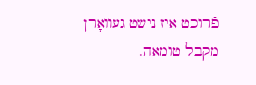פֿרוכט איז נישט געװאָרן מקבל טומאה.